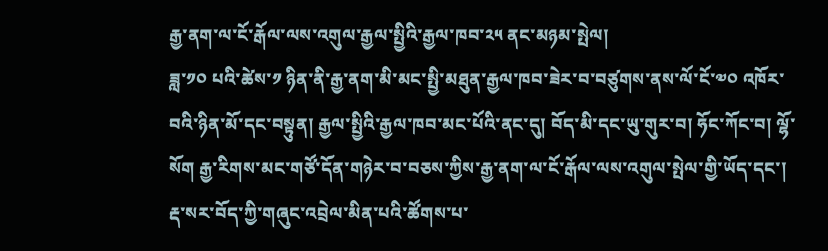རྒྱ་ནག་ལ་ངོ་རྒོལ་ལས་འགུལ་རྒྱལ་སྤྱིའི་རྒྱལ་ཁབ་༢༥ ནང་མཉམ་སྤེལ།
ཟླ་༡༠ པའི་ཚེས་༡ ཉིན་ནི་རྒྱ་ནག་མི་མང་སྤྱི་མཐུན་རྒྱལ་ཁབ་ཟེར་བ་བཙུགས་ནས་ལོ་ངོ་༧༠ འཁོར་བའི་ཉིན་མོ་དང་བསྟུན། རྒྱལ་སྤྱིའི་རྒྱལ་ཁབ་མང་པོའི་ནང་དུ། བོད་མི་དང་ཡུ་གུར་བ། ཧོང་ཀོང་བ། ལྷོ་སོག རྒྱ་རིགས་མང་གཙོ་དོན་གཉེར་བ་བཅས་ཀྱིས་རྒྱ་ནག་ལ་ངོ་རྒོལ་ལས་འགུལ་སྤེལ་གྱི་ཡོད་དང་། རྡ་སར་བོད་ཀྱི་གཞུང་འབྲེལ་མིན་པའི་ཚོགས་པ་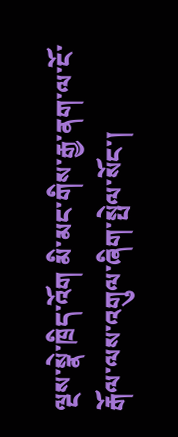ལྔས་སྣེ་ཁྲིད་འོག མི་མང་གིས་རྒྱ་ནག་ལ་ངོ་རྒོལ་ལས་འགུལ་ཞིག་སྤེལ་སོང་།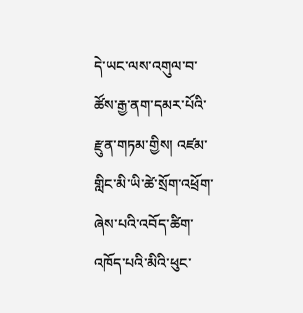དེ་ཡང་ལས་འགུལ་བ་ཚོས་རྒྱ་ནག་དམར་པོའི་རྫུན་གཏམ་གྱིས། འཛམ་གླིང་མི་ཡི་ཚེ་སྲོག་འཕྲོག་ཞེས་པའི་འབོད་ཚིག་འཁོད་པའི་མིའི་ཕུང་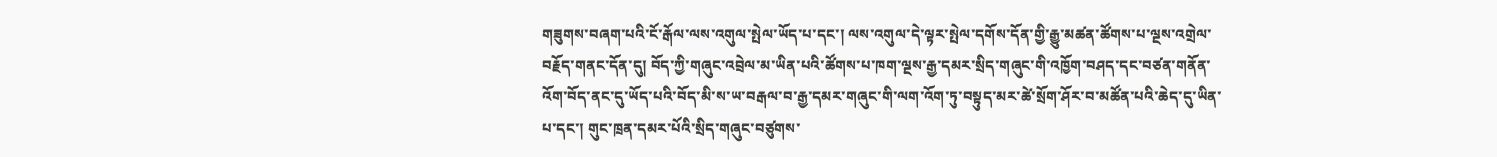གཟུགས་བཞག་པའི་ངོ་རྒོལ་ལས་འགུལ་སྤེལ་ཡོད་པ་དང་། ལས་འགུལ་དེ་ལྟར་སྤེལ་དགོས་དོན་གྱི་རྒྱུ་མཚན་ཚོགས་པ་ལྔས་འགྲེལ་བརྗོད་གནང་དོན་དུ། བོད་ཀྱི་གཞུང་འབྲེལ་མ་ཡིན་པའི་ཚོགས་པ་ཁག་ལྔས་རྒྱ་དམར་སྲིད་གཞུང་གི་འཁྱོག་བཤད་དང་བཙན་གནོན་འོག་བོད་ནང་དུ་ཡོད་པའི་བོད་མི་ས་ཡ་བརྒལ་བ་རྒྱ་དམར་གཞུང་གི་ལག་འོག་ཏུ་བསྟུད་མར་ཚེ་སྲོག་ཤོར་བ་མཚོན་པའི་ཆེད་དུ་ཡིན་པ་དང་། གུང་ཁྲན་དམར་པོའི་སྲིད་གཞུང་བཙུགས་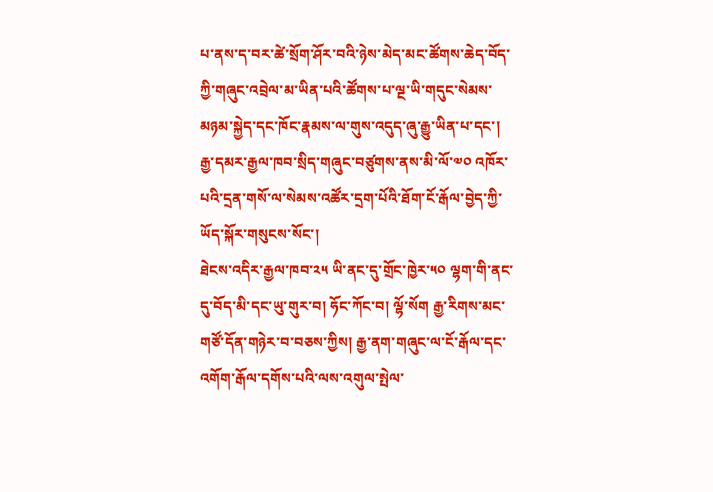པ་ནས་ད་བར་ཚེ་སྲོག་ཤོར་བའི་ཉེས་མེད་མང་ཚོགས་ཆེད་བོད་ཀྱི་གཞུང་འབྲེལ་མ་ཡིན་པའི་ཚོགས་པ་ལྔ་ཡི་གདུང་སེམས་མཉམ་སྐྱེད་དང་ཁོང་རྣམས་ལ་གུས་འདུད་ཞུ་རྒྱུ་ཡིན་པ་དང་། རྒྱ་དམར་རྒྱལ་ཁབ་སྲིད་གཞུང་བཙུགས་ནས་མི་ལོ་༧༠ འཁོར་པའི་དྲན་གསོ་ལ་སེམས་འཚོར་དྲག་པོའི་ཐོག་ངོ་རྒོལ་བྱེད་ཀྱི་ཡོད་སྐོར་གསུངས་སོང་།
ཐེངས་འདིར་རྒྱལ་ཁབ་༢༥ ཡི་ནང་དུ་གྲོང་ཁྱེར་༥༠ ལྷག་གི་ནང་དུ་བོད་མི་དང་ཡུ་གུར་བ། ཧོང་ཀོང་བ། ལྷོ་སོག རྒྱ་རིགས་མང་གཙོ་དོན་གཉེར་བ་བཅས་ཀྱིས། རྒྱ་ནག་གཞུང་ལ་ངོ་རྒོལ་དང་འགོག་རྒོལ་དགོས་པའི་ལས་འགུལ་སྤེལ་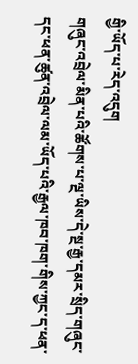གྱི་ཡོད་པ་རེད་འདུག
གཞུང་འབྲེལ་མིན་པའི་ཚོགས་པ་ལྔ་ཡིས་དེ་སྔ་རྒྱ་དམར་སྲིད་གཞུང་དང་ཕན་ཚུན་འབྲེལ་ལམ་ཡོད་པའི་རྒྱལ་ཁབ་ཁག་གིས་ཀྱང་ད་ཕན་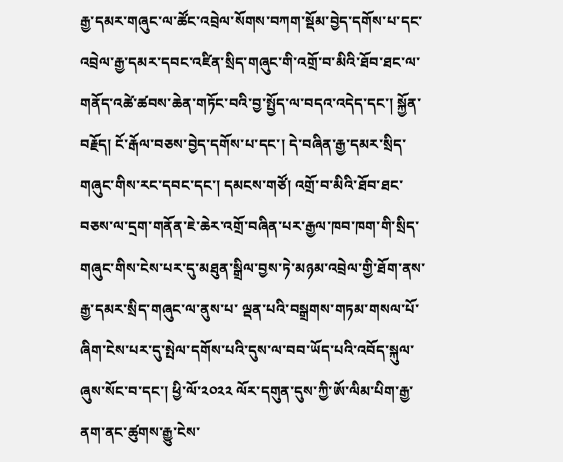རྒྱ་དམར་གཞུང་ལ་ཚོང་འབྲེལ་སོགས་བཀག་སྡོམ་བྱེད་དགོས་པ་དང་འབྲེལ་རྒྱ་དམར་དབང་འཛིན་སྲིད་གཞུང་གི་འགྲོ་བ་མིའི་ཐོབ་ཐང་ལ་གནོད་འཚེ་ཚབས་ཆེན་གཏོང་བའི་བྱ་སྤྱོད་ལ་བདའ་འདེད་དང་། སྐྱོན་བརྗོད། ངོ་རྒོལ་བཅས་བྱེད་དགོས་པ་དང་། དེ་བཞིན་རྒྱ་དམར་སྲིད་གཞུང་གིས་རང་དབང་དང་། དམངས་གཙོ། འགྲོ་བ་མིའི་ཐོབ་ཐང་བཅས་ལ་དྲག་གནོན་ཇེ་ཆེར་འགྲོ་བཞིན་པར་རྒྱལ་ཁབ་ཁག་གི་སྲིད་གཞུང་གིས་ངེས་པར་དུ་མཐུན་སྒྲིལ་བྱས་ཏེ་མཉམ་འབྲེལ་གྱི་ཐོག་ནས་རྒྱ་དམར་སྲིད་གཞུང་ལ་ནུས་པ་ ལྡན་པའི་བསྒྲགས་གཏམ་གསལ་པོ་ཞིག་ངེས་པར་དུ་སྤེལ་དགོས་པའི་དུས་ལ་བབ་ཡོད་པའི་འབོད་སྐུལ་ཞུས་སོང་བ་དང་། ཕྱི་ལོ་༢༠༢༢ ལོར་དགུན་དུས་ཀྱི་ཨོ་ལིམ་པིག་རྒྱ་ནག་ནང་ཚུགས་རྒྱུ་ངེས་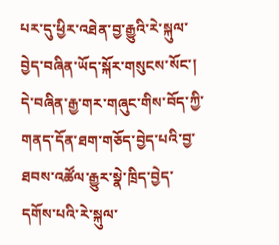པར་དུ་ཕྱིར་འཐེན་བྱ་རྒྱུའི་རེ་སྐུལ་བྱེད་བཞིན་ཡོད་སྐོར་གསུངས་སོང་།
དེ་བཞིན་རྒྱ་གར་གཞུང་གིས་བོད་ཀྱི་གནད་དོན་ཐག་གཅོད་བྱེད་པའི་བྱ་ཐབས་འཚོལ་རྒྱུར་སྣེ་ཁྲིད་བྱེད་དགོས་པའི་རེ་སྐུལ་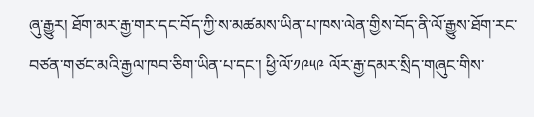ཞུ་རྒྱུར། ཐོག་མར་རྒྱ་གར་དང་བོད་ཀྱི་ས་མཚམས་ཡིན་པ་ཁས་ལེན་གྱིས་བོད་ནི་ལོ་རྒྱུས་ཐོག་རང་བཙན་གཙང་མའི་རྒྱལ་ཁབ་ཅིག་ཡིན་པ་དང་། ཕྱི་ལོ་༡༩༥༩ ལོར་རྒྱ་དམར་སྲིད་གཞུང་གིས་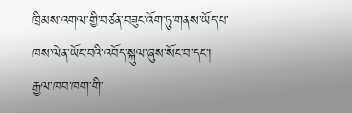ཁྲིམས་འགལ་གྱི་བཙན་བཟུང་འོག་ཏུ་གནས་ཡོད་པ་ཁས་ལེན་ཡོང་བའི་འབོད་སྐུལ་ཞུས་སོང་བ་དང་། རྒྱལ་ཁབ་ཁག་གི་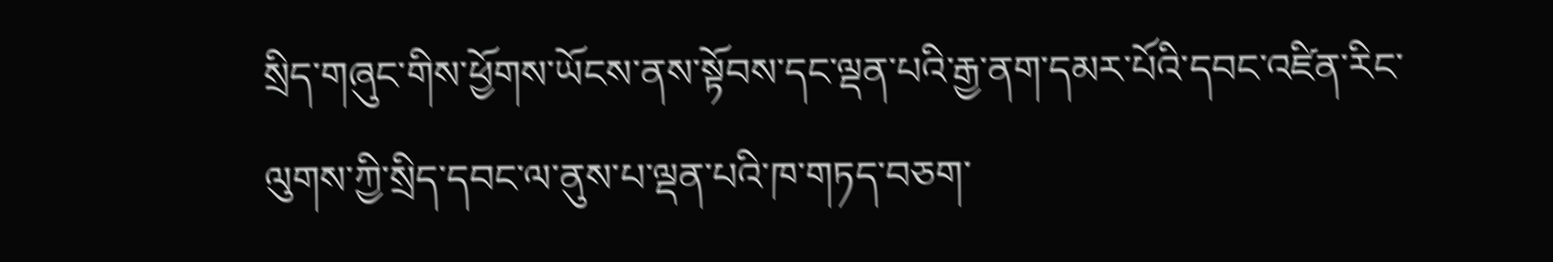སྲིད་གཞུང་གིས་ཕྱོགས་ཡོངས་ནས་སྟོབས་དང་ལྡན་པའི་རྒྱ་ནག་དམར་པོའི་དབང་འཛིན་རིང་ལུགས་ཀྱི་སྲིད་དབང་ལ་ནུས་པ་ལྡན་པའི་ཁ་གཏད་བཅག་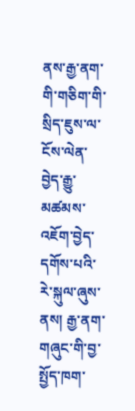ནས་རྒྱ་ནག་གི་གཅིག་གི་སྲིད་ཇུས་ལ་ངོས་ལེན་བྱེད་རྒྱུ་མཚམས་འཇོག་བྱེད་དགོས་པའི་རེ་སྐུལ་ཞུས་ནས། རྒྱ་ནག་གཞུང་གི་བྱ་སྤྱོད་ཁག་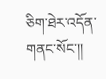ཅིག་ཐེར་འདོན་གནང་སོང་།།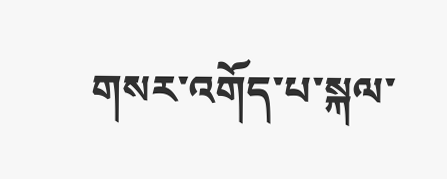གསར་འགོད་པ་སྐལ་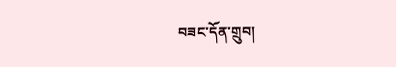བཟང་དོན་གྲུབ།